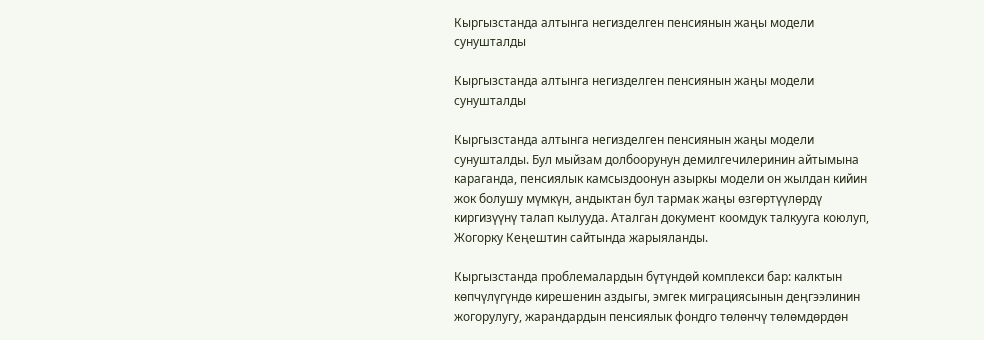Кыргызстанда алтынга негизделген пенсиянын жаңы модели сунушталды

Кыргызстанда алтынга негизделген пенсиянын жаңы модели сунушталды

Кыргызстанда алтынга негизделген пенсиянын жаңы модели сунушталды. Бул мыйзам долбоорунун демилгечилеринин айтымына караганда, пенсиялык камсыздоонун азыркы модели он жылдан кийин жок болушу мүмкүн, андыктан бул тармак жаңы өзгөртүүлөрдү киргизүүнү талап кылууда. Аталган документ коомдук талкууга коюлуп, Жогорку Кеңештин сайтында жарыяланды.

Кыргызстанда проблемалардын бүтүндөй комплекси бар: калктын көпчүлүгүндө кирешенин аздыгы, эмгек миграциясынын деңгээлинин жогорулугу, жарандардын пенсиялык фондго төлөнчү төлөмдөрдөн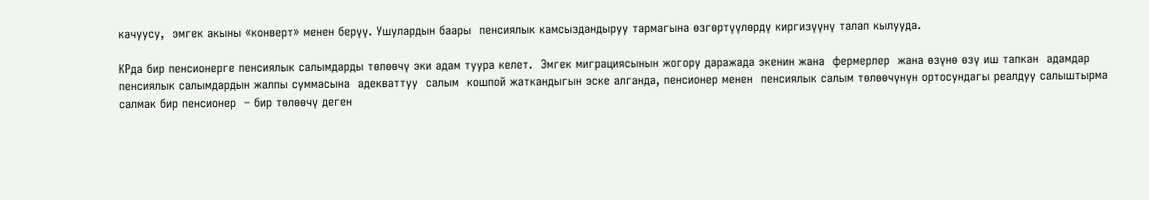качуусу,  эмгек акыны «конверт» менен берүү. Ушулардын баары  пенсиялык камсыздандыруу тармагына өзгөртүүлөрдү киргизүүнү талап кылууда.

КРда бир пенсионерге пенсиялык салымдарды төлөөчү эки адам туура келет.  Эмгек миграциясынын жогору даражада экенин жана  фермерлер  жана өзүнө өзү иш тапкан  адамдар пенсиялык салымдардын жалпы суммасына  адекваттуу  салым  кошпой жаткандыгын эске алганда, пенсионер менен  пенсиялык салым төлөөчүнүн ортосундагы реалдуу салыштырма салмак бир пенсионер  – бир төлөөчү деген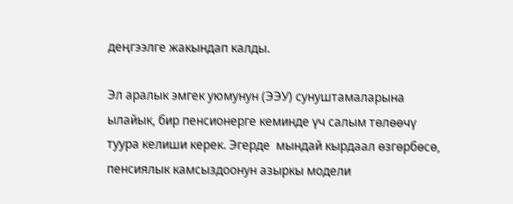деңгээлге жакындап калды.

Эл аралык эмгек уюмунун (ЭЭУ) сунуштамаларына ылайык, бир пенсионерге кеминде үч салым төлөөчү туура келиши керек. Эгерде  мындай кырдаал өзгөрбөсө,  пенсиялык камсыздоонун азыркы модели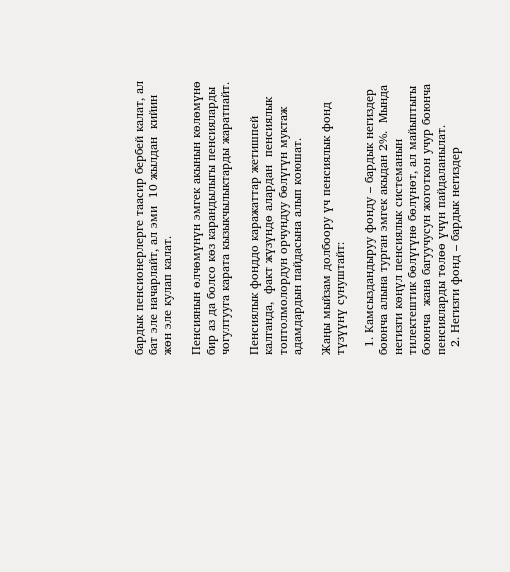бардык пенсионерлерге таасир бербей калат, ал бат эле начарлайт, ал эми  10 жылдан  кийин жөн эле кулап калат.

Пенсиянын өлчөмүнүн эмгек акынын көлөмүнө бир аз да болсо көз карандылыгы пенсияларды чогултууга карата кызыкчылыктарды жаратпайт.

Пенсиялык фонддо каражаттар жетишпей калганда,  факт жүзүндө алардан  пенсиялык топтолмолордун орчундуу бөлүгүн муктаж адамдардын пайдасына алып коюшат.

Жаңы мыйзам долбоору үч пенсиялык фонд түзүүнү сунуштайт:

  1. Камсыздандыруу фонду – бардык негиздер боюнча алына турган эмгек акыдан 2%.  Мында негизги көңүл пенсиялык системанын  тилектештик бөлүгүнө бөлүнөт, ал майыптыгы боюнча  жана багуучусун жоготкон учур боюнча пенсияларды төлөө үчүн пайдаланылат.
  2. Негизги фонд – бардык негиздер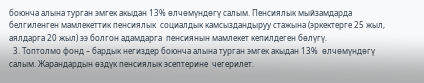боюнча алына турган эмгек акыдан 13% өлчөмүндөгү салым. Пенсиялык мыйзамдарда белгиленген мамлекеттик пенсиялык  социалдык камсыздандыруу стажына (эркектерге 25 жыл,   аялдарга 20 жыл) ээ болгон адамдарга  пенсиянын мамлекет кепилдеген бөлүгү.
  3. Топтолмо фонд – бардык негиздер боюнча алына турган эмгек акыдан 13%  өлчөмүндөгү салым. Жарандардын өздүк пенсиялык эсептерине  чегерилет.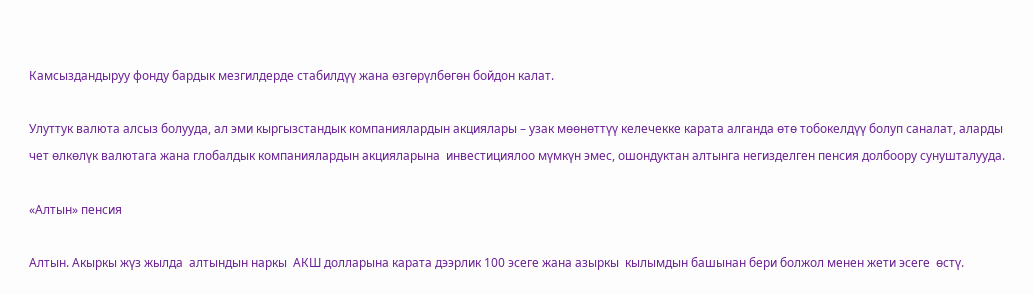Камсыздандыруу фонду бардык мезгилдерде стабилдүү жана өзгөрүлбөгөн бойдон калат.

Улуттук валюта алсыз болууда, ал эми кыргызстандык компаниялардын акциялары – узак мөөнөттүү келечекке карата алганда өтө тобокелдүү болуп саналат, аларды чет өлкөлүк валютага жана глобалдык компаниялардын акцияларына  инвестициялоо мүмкүн эмес, ошондуктан алтынга негизделген пенсия долбоору сунушталууда.

«Алтын» пенсия

Алтын. Акыркы жүз жылда  алтындын наркы  АКШ долларына карата дээрлик 100 эсеге жана азыркы  кылымдын башынан бери болжол менен жети эсеге  өстү.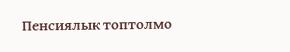Пенсиялык топтолмо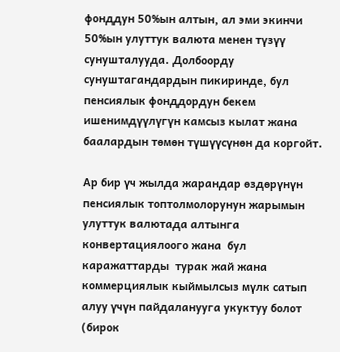фонддун 50%ын алтын, ал эми экинчи 50%ын улуттук валюта менен түзүү сунушталууда. Долбоорду сунуштагандардын пикиринде, бул пенсиялык фонддордун бекем ишенимдүүлүгүн камсыз кылат жана баалардын төмөн түшүүсүнөн да коргойт.

Ар бир үч жылда жарандар өздөрүнүн пенсиялык топтолмолорунун жарымын  улуттук валютада алтынга конвертациялоого жана  бул каражаттарды  турак жай жана  коммерциялык кыймылсыз мүлк сатып алуу үчүн пайдаланууга укуктуу болот (бирок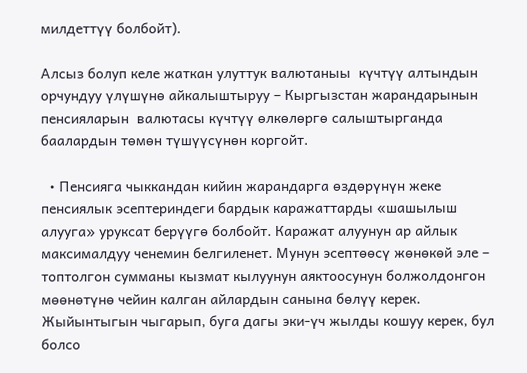милдеттүү болбойт).

Алсыз болуп келе жаткан улуттук валютаныы  күчтүү алтындын орчундуу үлүшүнө айкалыштыруу – Кыргызстан жарандарынын пенсияларын  валютасы күчтүү өлкөлөргө салыштырганда баалардын төмөн түшүүсүнөн коргойт.

  • Пенсияга чыккандан кийин жарандарга өздөрүнүн жеке пенсиялык эсептериндеги бардык каражаттарды «шашылыш алууга» уруксат берүүгө болбойт. Каражат алуунун ар айлык максималдуу ченемин белгиленет. Мунун эсептөөсү жөнөкөй эле – топтолгон сумманы кызмат кылуунун аяктоосунун болжолдонгон мөөнөтүнө чейин калган айлардын санына бөлүү керек. Жыйынтыгын чыгарып, буга дагы эки-үч жылды кошуу керек, бул болсо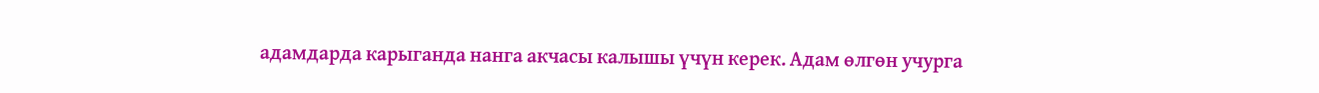адамдарда карыганда нанга акчасы калышы үчүн керек. Адам өлгөн учурга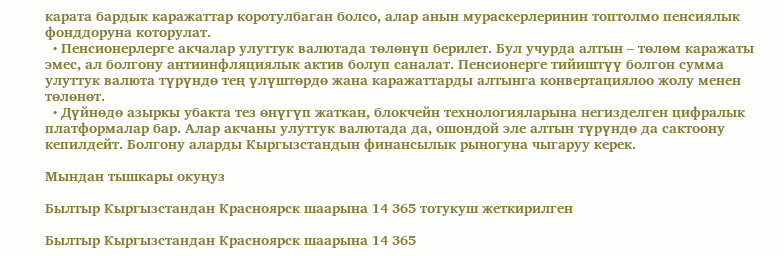карата бардык каражаттар коротулбаган болсо, алар анын мураскерлеринин топтолмо пенсиялык фонддоруна которулат.
  • Пенсионерлерге акчалар улуттук валютада төлөнүп берилет. Бул учурда алтын – төлөм каражаты эмес, ал болгону антиинфляциялык актив болуп саналат. Пенсионерге тийиштүү болгон сумма улуттук валюта түрүндө тең үлүштөрдө жана каражаттарды алтынга конвертациялоо жолу менен төлөнөт.
  • Дүйнөдө азыркы убакта тез өнүгүп жаткан, блокчейн технологияларына негизделген цифралык платформалар бар. Алар акчаны улуттук валютада да, ошондой эле алтын түрүндө да сактоону кепилдейт. Болгону аларды Кыргызстандын финансылык рыногуна чыгаруу керек.

Мындан тышкары окуңуз

Былтыр Кыргызстандан Красноярск шаарына 14 365 тотукуш жеткирилген

Былтыр Кыргызстандан Красноярск шаарына 14 365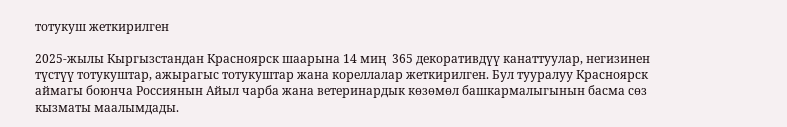тотукуш жеткирилген

2025-жылы Кыргызстандан Красноярск шаарына 14 миң  365 декоративдүү канаттуулар, негизинен түстүү тотукуштар, ажырагыс тотукуштар жана кореллалар жеткирилген. Бул тууралуу Красноярск аймагы боюнча Россиянын Айыл чарба жана ветеринардык көзөмөл башкармалыгынын басма сөз кызматы маалымдады.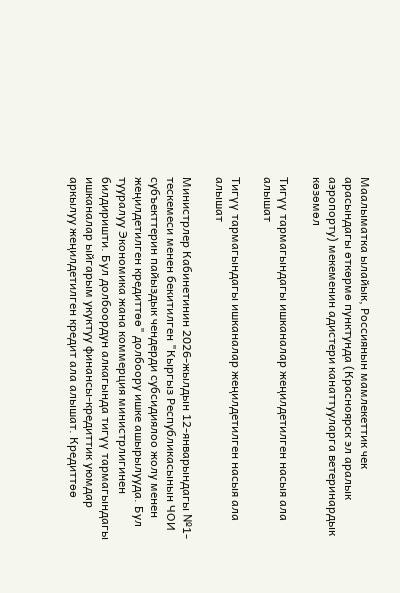Маалыматка ылайык, Россиянын мамлекеттик чек арасындагы өткөрмө пунктунда (Красноярск эл аралык аэропорту) мекеменин адистери канаттууларга ветеринардык көзөмөл

Тигүү тармагындагы ишканалар жеңилдетилген насыя ала алышат

Тигүү тармагындагы ишканалар жеңилдетилген насыя ала алышат

Министрлер Кабинетинин 2026-жылдын 12-январындагы №1-тескемеси менен бекитилген "Кыргыз Республикасынын ЧОИ субъекттерин пайыздык чендерди субсидиялоо жолу менен жеңилдетилген кредиттөө" долбоору ишке ашырылууда. Бул тууралуу Экономика жана коммерция министрлигинен билдиришти. Бул долбоордун алкагында тигүү тармагындагы ишканалар ыйгарым укуктуу финансы-кредиттик уюмдар аркылуу жеңилдетилген кредит ала алышат. Кредиттөө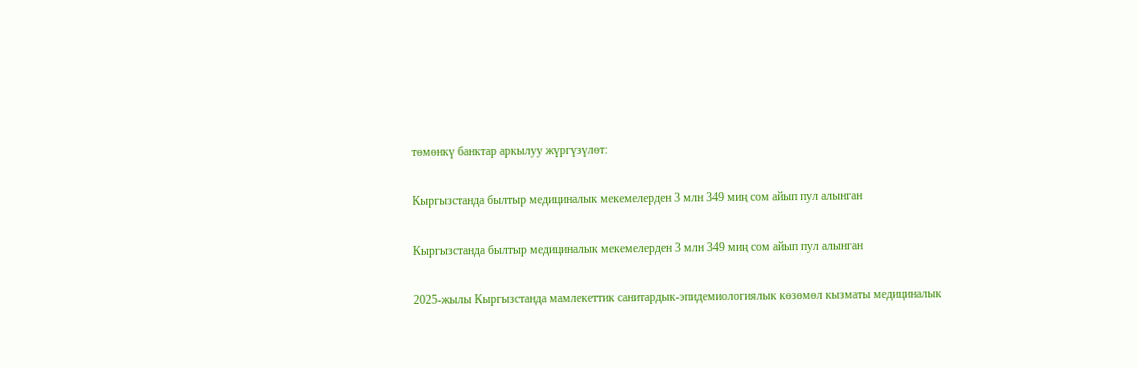төмөнкү банктар аркылуу жүргүзүлөт:

Кыргызстанда былтыр медициналык мекемелерден 3 млн 349 миң сом айып пул алынган

Кыргызстанда былтыр медициналык мекемелерден 3 млн 349 миң сом айып пул алынган

2025-жылы Кыргызстанда мамлекеттик санитардык-эпидемиологиялык көзөмөл кызматы медициналык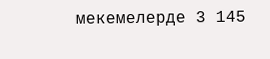мекемелерде 3 145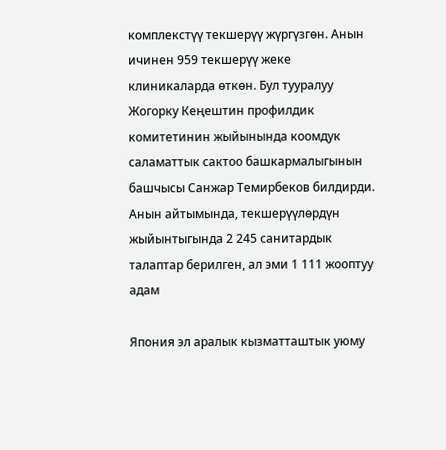комплекстүү текшерүү жүргүзгөн. Анын ичинен 959 текшерүү жеке клиникаларда өткөн. Бул тууралуу Жогорку Кеңештин профилдик комитетинин жыйынында коомдук саламаттык сактоо башкармалыгынын башчысы Санжар Темирбеков билдирди. Анын айтымында, текшерүүлөрдүн жыйынтыгында 2 245 санитардык талаптар берилген, ал эми 1 111 жооптуу адам

Япония эл аралык кызматташтык уюму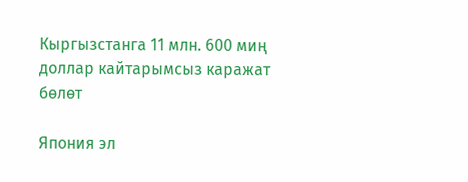Кыргызстанга 11 млн. 600 миң доллар кайтарымсыз каражат бөлөт

Япония эл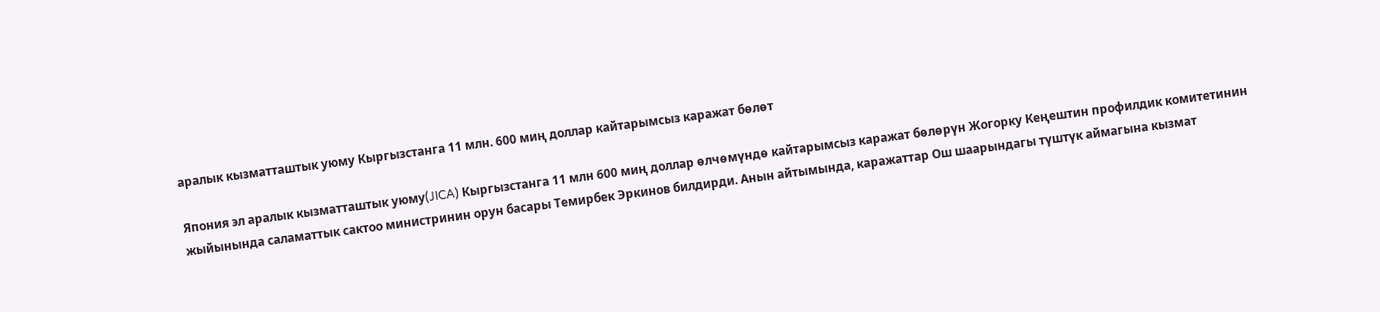аралык кызматташтык уюму Кыргызстанга 11 млн. 600 миң доллар кайтарымсыз каражат бөлөт

Япония эл аралык кызматташтык уюму(JICA) Кыргызстанга 11 млн 600 миң доллар өлчөмүндө кайтарымсыз каражат бөлөрүн Жогорку Кеңештин профилдик комитетинин жыйынында саламаттык сактоо министринин орун басары Темирбек Эркинов билдирди. Анын айтымында, каражаттар Ош шаарындагы түштүк аймагына кызмат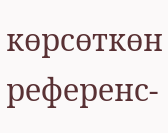көрсөткөн референс-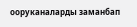ооруканаларды заманбап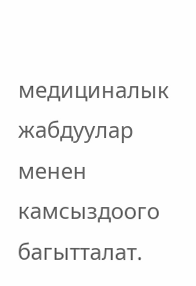медициналык жабдуулар менен камсыздоого багытталат.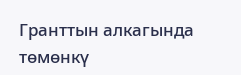Гранттын алкагында төмөнкү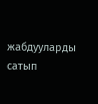жабдууларды сатып